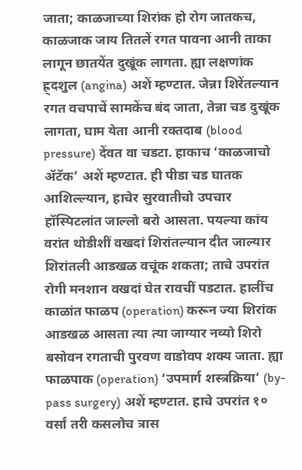जाता; काळजाच्या शिरांक हो रोग जातकच, काळजाक जाय तितलें रगत पावना आनी ताका लागून छातयेंत दुखूंक लागता. ह्या लक्षणांक ह्र्दशुल (angina) अशें म्हण्टात. जेन्ना शिरेंतल्यान रगत वचपाचें सामकेंच बंद जाता, तेन्ना चड दुखूंक लागता, घाम येता आनी रक्तदाब (blood pressure) देंवत वा चडटा. हाकाच ‘काळजाचो ॲटॅक’ अशें म्हण्टात. ही पीडा चड घातक आशिल्ल्यान, हाचेर सुरवातीचो उपचार हॉस्पिटलांत जाल्लो बरो आसता. पयल्या कांय वरांत थोडीशीं वखदां शिरांतल्यान दीत जाल्यार शिरांतली आडखळ वचूंक शकता; ताचे उपरांत रोगी मनशान वखदां घेत रावचीं पडटात. हालींच काळांत फाळप (operation) करून ज्या शिरांक आडखळ आसता त्या त्या जाग्यार नव्यो शिरो बसोवन रगताची पुरवण वाडोवप शक्य जाता. ह्या फाळपाक (operation) ‘उपमार्ग शस्त्रक्रिया’ (by-pass surgery) अशें म्हण्टात. हाचे उपरांत १० वर्सां तरी कसलोच त्रास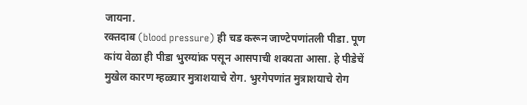जायना.
रक्तदाब (blood pressure) ही चड करून जाण्टेपणांतली पीडा. पूण कांय वेळा ही पीडा भुरग्यांक पसून आसपाची शक्यता आसा. हे पीडेचें मुखेल कारण म्हळ्यार मुत्राशयाचे रोग. भुरगेपणांत मुत्राशयाचे रोग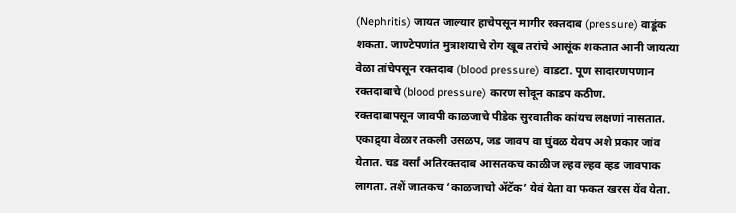(Nephritis) जायत जाल्यार हाचेपसून मागीर रक्तदाब (pressure) वाडूंक शकता. जाण्टेपणांत मुत्राशयाचे रोग खूब तरांचे आसूंक शकतात आनी जायत्या वेळा तांचेपसून रक्तदाब (blood pressure) वाडटा. पूण सादारणपणान रक्तदाबाचे (blood pressure) कारण सोदून काडप कठीण.
रक्तदाबापसून जावपी काळजाचे पीडेक सुरवातीक कांयच लक्षणां नासतात. एकाद्र्या वेळार तकली उसळप, जड जावप वा घुंवळ येवप अशे प्रकार जांव येतात. चड वर्सां अतिरक्तदाब आसतकच काळीज ल्हव ल्हव व्हड जावपाक लागता. तशें जातकच ‘काळजाचो ॲटॅक’ येवं येता वा फकत खरस येंव येता.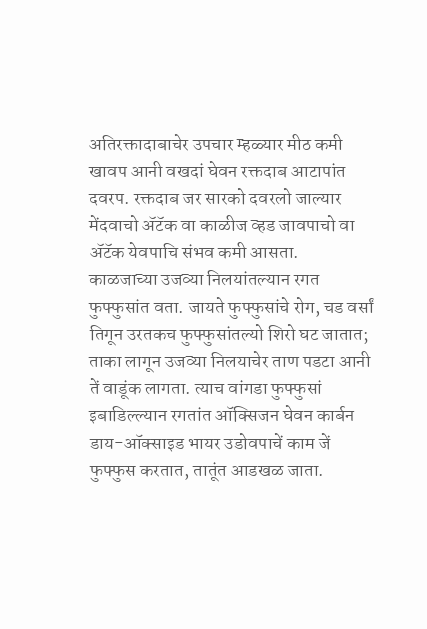अतिरक्तादाबाचेर उपचार म्हळ्यार मीठ कमी खावप आनी वखदां घेवन रक्तदाब आटापांत दवरप. रक्तदाब जर सारको दवरलो जाल्यार मेंदवाचो ॲटॅक वा काळीज व्हड जावपाचो वा ॲटॅक येवपाचि संभव कमी आसता.
काळजाच्या उजव्या निलयांतल्यान रगत फुफ्फुसांत वता. जायते फुफ्फुसांचे रोग, चड वर्सां तिगून उरतकच फुफ्फुसांतल्यो शिरो घट जातात; ताका लागून उजव्या निलयाचेर ताण पडटा आनी तें वाडूंक लागता. त्याच वांगडा फुफ्फुसां इबाडिल्ल्यान रगतांत ऑक्सिजन घेवन कार्बन डाय-ऑक्साइड भायर उडोवपाचें काम जें फुफ्फुस करतात, तातूंत आडखळ जाता.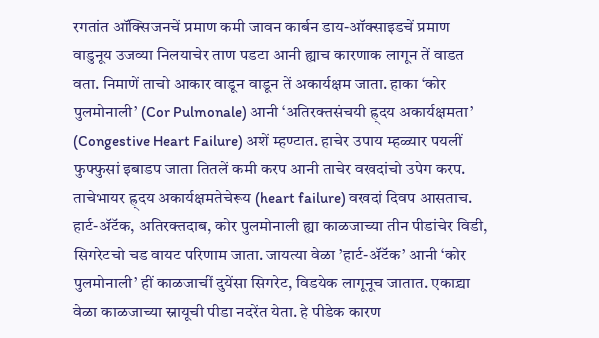रगतांत ऑक्सिजनचें प्रमाण कमी जावन कार्बन डाय-ऑक्साइडचें प्रमाण वाडुनूय उजव्या निलयाचेर ताण पडटा आनी ह्याच कारणाक लागून तें वाडत वता. निमाणें ताचो आकार वाडून वाडून तें अकार्यक्षम जाता. हाका ‘कोर पुलमोनाली’ (Cor Pulmonale) आनी ‘अतिरक्तसंचयी ह्र्दय अकार्यक्षमता’ (Congestive Heart Failure) अशें म्हण्टात. हाचेर उपाय म्हळ्यार पयलीं फुफ्फुसां इबाडप जाता तितलें कमी करप आनी ताचेर वखदांचो उपेग करप. ताचेभायर ह्र्दय अकार्यक्षमतेचेरूय (heart failure) वखदां दिवप आसताच.
हार्ट-ॲटॅक, अतिरक्तदाब, कोर पुलमोनाली ह्या काळजाच्या तीन पीडांचेर विडी, सिगरेटचो चड वायट परिणाम जाता. जायत्या वेळा ’हार्ट-ॲटॅक’ आनी ‘कोर पुलमोनाली’ हीं काळजाचीं दुयेंसा सिगरेट, विडयेक लागूनूच जातात. एकाद्र्या वेळा काळजाच्या स्नायूची पीडा नदरेंत येता. हे पीडेक कारण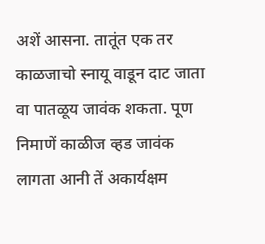अशें आसना. तातूंत एक तर काळजाचो स्नायू वाडून दाट जाता वा पातळूय जावंक शकता. पूण निमाणें काळीज व्हड जावंक लागता आनी तें अकार्यक्षम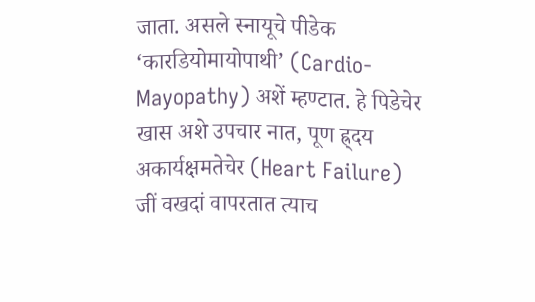जाता. असले स्नायूचे पीडेक ‘कारडियोमायोपाथी’ (Cardio-Mayopathy) अशें म्हण्टात. हे पिडेचेर खास अशे उपचार नात, पूण ह्र्दय अकार्यक्षमतेचेर (Heart Failure) जीं वखदां वापरतात त्याच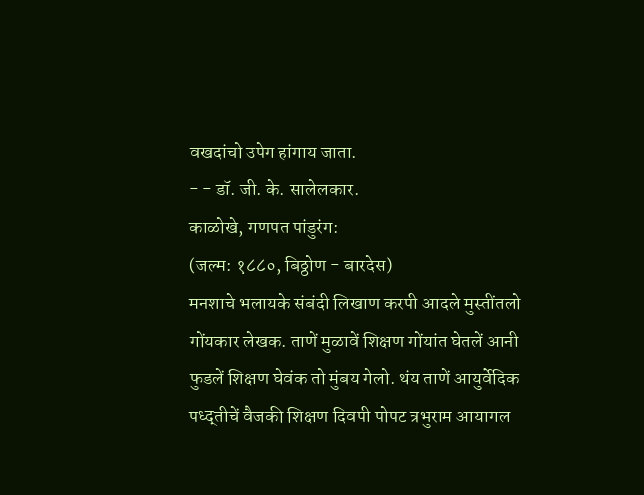वखदांचो उपेग हांगाय जाता.
- - डॉ. जी. के. सालेलकार.
काळोखे, गणपत पांडुरंग:
(जल्म: १८८०, बिठ्ठोण - बारदेस)
मनशाचे भलायके संबंदी लिखाण करपी आदले मुस्तींतलो गोंयकार लेखक. ताणें मुळावें शिक्षण गोंयांत घेतलें आनी फुडलें शिक्षण घेवंक तो मुंबय गेलो. थंय ताणें आयुर्वेदिक पध्द्तीचें वैजकी शिक्षण दिवपी पोपट त्रभुराम आयागल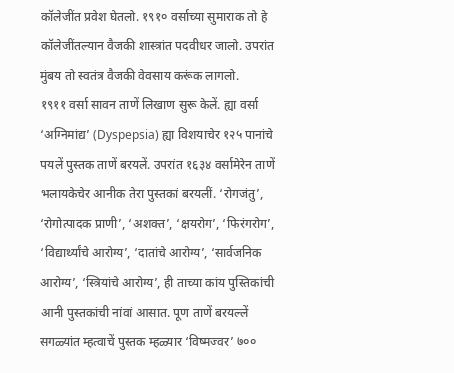कॉलेजींत प्रवेश घेतलो. १९१० वर्साच्या सुमाराक तो हे कॉलेजींतल्यान वैजकी शास्त्रांत पदवीधर जालो. उपरांत मुंबय तो स्वतंत्र वैजकी वेवसाय करूंक लागलो.
१९११ वर्सा सावन ताणें लिखाण सुरू केलें. ह्या वर्सा ‘अग्निमांद्य’ (Dyspepsia) ह्या विशयाचेर १२५ पानांचे पयलें पुस्तक ताणें बरयलें. उपरांत १६३४ वर्सामेरेन ताणें भलायकेचेर आनीक तेरा पुस्तकां बरयलीं. ‘रोगजंतु’, ‘रोगोत्पादक प्राणी’, ‘अशक्त’, ‘क्षयरोग’, ‘फिरंगरोग’, ‘विद्यार्थ्यांचे आरोग्य’, ‘दातांचे आरोग्य’, ‘सार्वजनिक आरोग्य’, ‘स्त्रियांचे आरोग्य’, ही ताच्या कांय पुस्तिकांची आनी पुस्तकांची नांवां आसात. पूण ताणें बरयल्लें सगळ्यांत म्हत्वाचें पुस्तक म्हळ्यार ‘विष्मज्वर’ ७००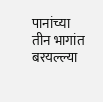पानांच्या तीन भागांत बरयल्ल्या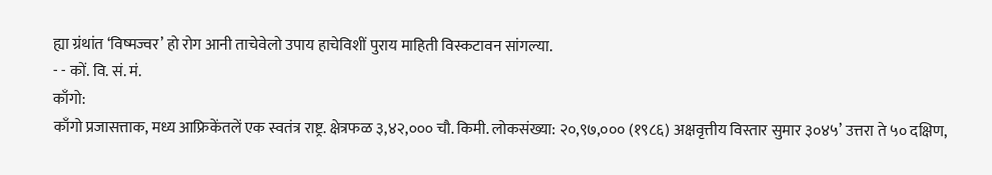ह्या ग्रंथांत ‘विष्मज्वर’ हो रोग आनी ताचेवेलो उपाय हाचेविशीं पुराय माहिती विस्कटावन सांगल्या.
- - कों. वि. सं. मं.
काँगो:
काँगो प्रजासत्ताक, मध्य आफ्रिकेंतलें एक स्वतंत्र राष्ट्र. क्षेत्रफळ ३,४२,००० चौ. किमी. लोकसंख्या: २०,९७,००० (१९८६) अक्षवृत्तीय विस्तार सुमार ३०४५’ उत्तरा ते ५० दक्षिण,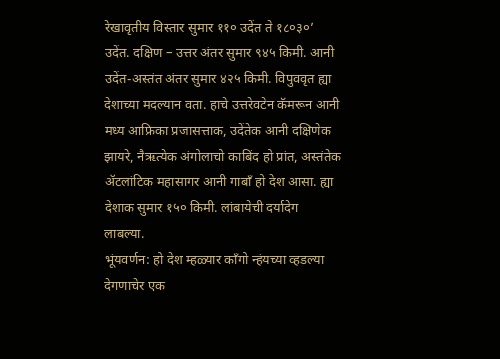रेखावृतीय विस्तार सुमार ११० उदेंत ते १८०३०’ उदेंत. दक्षिण – उत्तर अंतर सुमार ९४५ किमी. आनी उदेंत-अस्तंत अंतर सुमार ४२५ किमी. विपुववृत ह्या देशाच्या मदल्यान वता. हाचे उत्तरेवटेन कॅमरून आनी मध्य आफ्रिका प्रजासत्ताक, उदेंतेक आनी दक्षिणेक झायरे, नैऋत्येक अंगोलाचो काबिंद हो प्रांत, अस्तंतेक ॲटलांटिक महासागर आनी गाबाँ हो देश आसा. ह्या देशाक सुमार १५० किमी. लांबायेची दर्यादेग लाबल्या.
भूंयवर्णन: हो देश म्हळ्यार काँगो न्हंयच्या व्हडल्या देगणाचेर एक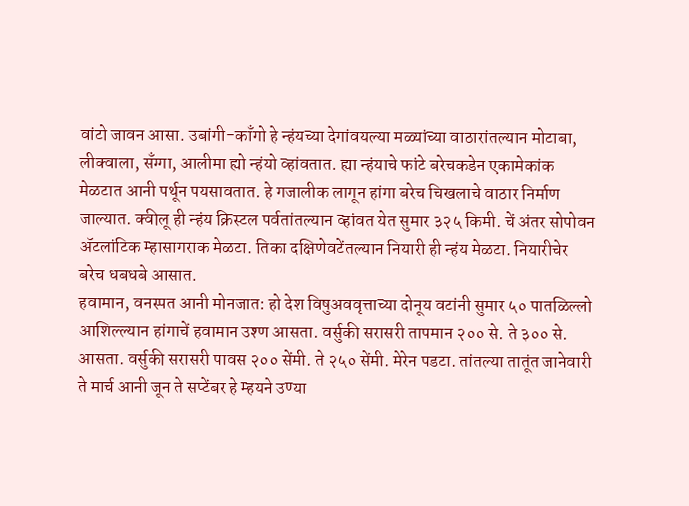वांटो जावन आसा. उबांगी-काँगो हे न्हंयच्या देगांवयल्या मळ्यांच्या वाठारांतल्यान मोटाबा, लीक्वाला, सँग्गा, आलीमा ह्यो न्हंयो व्हांवतात. ह्या न्हंयाचे फांटे बरेचकडेन एकामेकांक मेळटात आनी पर्थून पयसावतात. हे गजालीक लागून हांगा बरेच चिखलाचे वाठार निर्माण जाल्यात. क्वीलू ही न्हंय क्रिस्टल पर्वतांतल्यान व्हांवत येत सुमार ३२५ किमी. चें अंतर सोपोवन ॲटलांटिक म्हासागराक मेळटा. तिका दक्षिणेवटेंतल्यान नियारी ही न्हंय मेळटा. नियारीचेर बरेच धबधबे आसात.
हवामान, वनस्पत आनी मोनजात: हो देश विषुअववृत्ताच्या दोनूय वटांनी सुमार ५० पातळिल्लो आशिल्ल्यान हांगाचें हवामान उश्ण आसता. वर्सुकी सरासरी तापमान २०० से. ते ३०० से. आसता. वर्सुकी सरासरी पावस २०० सेंमी. ते २५० सेंमी. मेरेन पडटा. तांतल्या तातूंत जानेवारी ते मार्च आनी जून ते सप्टेंबर हे म्हयने उण्या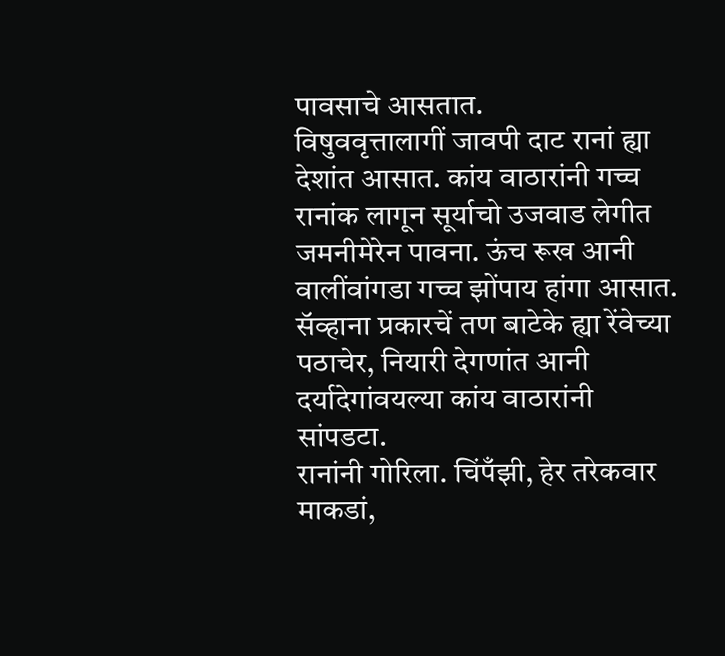पावसाचे आसतात.
विषुववृत्तालागीं जावपी दाट रानां ह्या देशांत आसात. कांय वाठारांनी गच्च रानांक लागून सूर्याचो उजवाड लेगीत जमनीमेरेन पावना. ऊंच रूख आनी वालींवांगडा गच्च झोंपाय हांगा आसात. सॅव्हाना प्रकारचें तण बाटेके ह्या रेंवेच्या पठाचेर, नियारी देगणांत आनी दर्यादेगांवयल्या कांय वाठारांनी सांपडटा.
रानांनी गोरिला. चिंपँझी, हेर तरेकवार माकडां,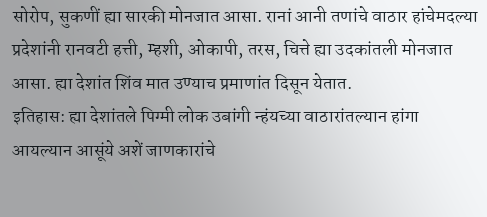सोरोप, सुकणीं ह्या सारकी मोनजात आसा. रानां आनी तणांचे वाठार हांचेमदल्या प्रदेशांनी रानवटी हत्ती, म्हशी, ओकापी, तरस, चित्ते ह्या उदकांतली मोनजात आसा. ह्या देशांत शिंव मात उण्याच प्रमाणांत दिसून येतात.
इतिहास: ह्या देशांतले पिग्मी लोक उबांगी न्हंयच्या वाठारांतल्यान हांगा आयल्यान आसूंये अशें जाणकारांचे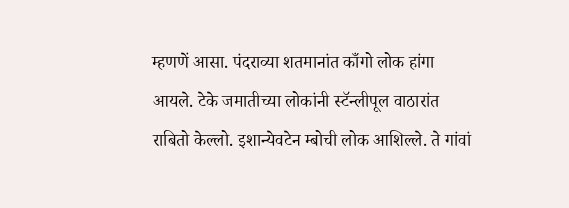म्हणणें आसा. पंदराव्या शतमानांत काँगो लोक हांगा आयले. टेके जमातीच्या लोकांनी स्टॅन्लीपूल वाठारांत राबितो केल्लो. इशान्येवटेन म्बोची लोक आशिल्ले. ते गांवां